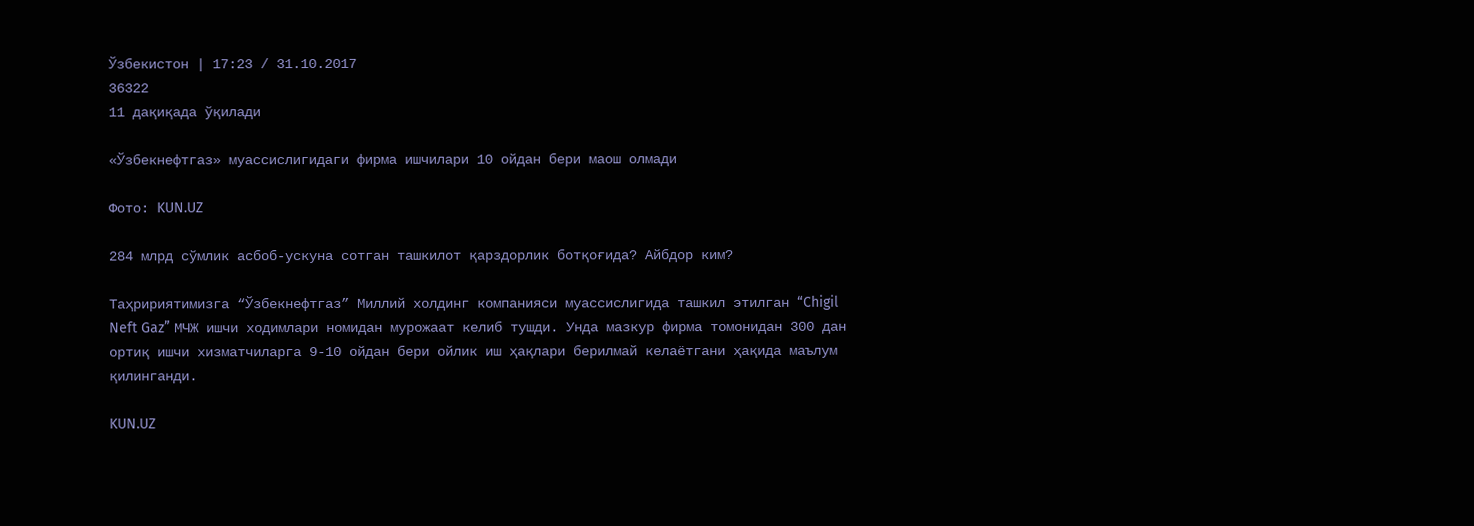Ўзбекистон | 17:23 / 31.10.2017
36322
11 дақиқада ўқилади

«Ўзбекнефтгаз» муассислигидаги фирма ишчилари 10 ойдан бери маош олмади

Фото: KUN.UZ

284 млрд сўмлик асбоб-ускуна сотган ташкилот қарздорлик ботқоғида? Айбдор ким?

Таҳририятимизга “Ўзбекнефтгаз” Миллий холдинг компанияси муассислигида ташкил этилган “Chigil Neft Gaz” МЧЖ ишчи ходимлари номидан мурожаат келиб тушди. Унда мазкур фирма томонидан 300 дан ортиқ ишчи хизматчиларга 9-10 ойдан бери ойлик иш ҳақлари берилмай келаётгани ҳақида маълум қилинганди.

KUN.UZ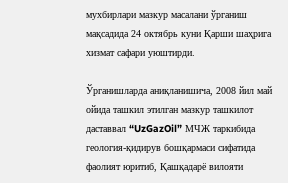мухбирлари мазкур масалани ўрганиш мақсадида 24 октябрь куни Қарши шаҳрига хизмат сафари уюштирди.

Ўрганишларда аниқланишича, 2008 йил май ойида ташкил этилган мазкур ташкилот даставвал “UzGazOil” МЧЖ таркибида геология-қидирув бошқармаси сифатида фаолият юритиб, Қашқадарё вилояти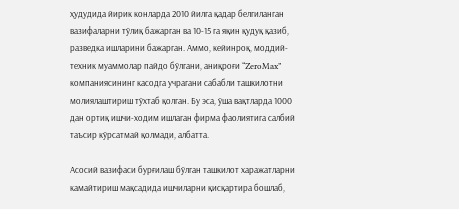ҳудудида йирик конларда 2010 йилга қадар белгиланган вазифаларни тўлиқ бажарган ва 10-15 га яқин қудуқ қазиб, разведка ишларини бажарган. Аммо, кейинроқ, моддий-техник муаммолар пайдо бўлгани, аниқроғи “ZeroMax” компаниясининг касодга учрагани сабабли ташкилотни молиялаштириш тўхтаб қолган. Бу эса, ўша вақтларда 1000 дан ортиқ ишчи-ходим ишлаган фирма фаолиятига салбий таъсир кўрсатмай қолмади, албатта.

Асосий вазифаси бурғилаш бўлган ташкилот харажатларни камайтириш мақсадида ишчиларни қисқартира бошлаб,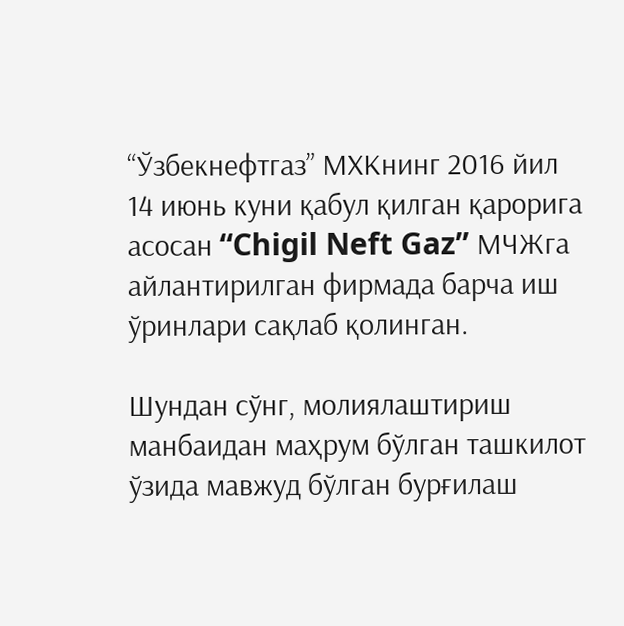“Ўзбекнефтгаз” МХКнинг 2016 йил 14 июнь куни қабул қилган қарорига асосан “Chigil Neft Gaz” МЧЖга айлантирилган фирмада барча иш ўринлари сақлаб қолинган.

Шундан сўнг, молиялаштириш манбаидан маҳрум бўлган ташкилот ўзида мавжуд бўлган бурғилаш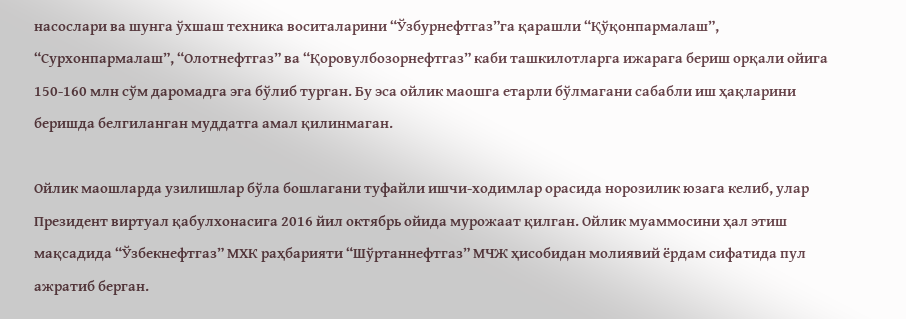насослари ва шунга ўхшаш техника воситаларини “Ўзбурнефтгаз”га қарашли “Қўқонпармалаш”, “Сурхонпармалаш”, “Олотнефтгаз” ва “Қоровулбозорнефтгаз” каби ташкилотларга ижарага бериш орқали ойига 150-160 млн сўм даромадга эга бўлиб турган. Бу эса ойлик маошга етарли бўлмагани сабабли иш ҳақларини беришда белгиланган муддатга амал қилинмаган.

Ойлик маошларда узилишлар бўла бошлагани туфайли ишчи-ходимлар орасида норозилик юзага келиб, улар Президент виртуал қабулхонасига 2016 йил октябрь ойида мурожаат қилган. Ойлик муаммосини ҳал этиш мақсадида “Ўзбекнефтгаз” МХК раҳбарияти “Шўртаннефтгаз” МЧЖ ҳисобидан молиявий ёрдам сифатида пул ажратиб берган.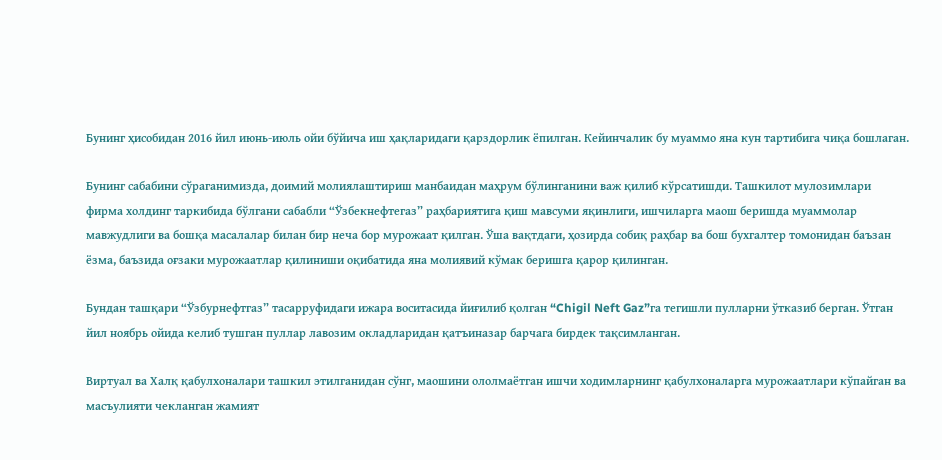Бунинг ҳисобидан 2016 йил июнь-июль ойи бўйича иш ҳақларидаги қарздорлик ёпилган. Кейинчалик бу муаммо яна кун тартибига чиқа бошлаган.

Бунинг сабабини сўраганимизда, доимий молиялаштириш манбаидан маҳрум бўлинганини важ қилиб кўрсатишди. Ташкилот мулозимлари фирма холдинг таркибида бўлгани сабабли “Ўзбекнефтегаз” раҳбариятига қиш мавсуми яқинлиги, ишчиларга маош беришда муаммолар мавжудлиги ва бошқа масалалар билан бир неча бор мурожаат қилган. Ўша вақтдаги, ҳозирда собиқ раҳбар ва бош бухгалтер томонидан баъзан ёзма, баъзида оғзаки мурожаатлар қилиниши оқибатида яна молиявий кўмак беришга қарор қилинган.

Бундан ташқари “Ўзбурнефтгаз” тасарруфидаги ижара воситасида йиғилиб қолган “Chigil Neft Gaz”га тегишли пулларни ўтказиб берган. Ўтган йил ноябрь ойида келиб тушган пуллар лавозим окладларидан қатъиназар барчага бирдек тақсимланган.

Виртуал ва Халқ қабулхоналари ташкил этилганидан сўнг, маошини ололмаётган ишчи ходимларнинг қабулхоналарга мурожаатлари кўпайган ва масъулияти чекланган жамият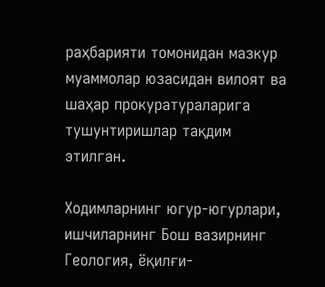раҳбарияти томонидан мазкур муаммолар юзасидан вилоят ва шаҳар прокуратураларига тушунтиришлар тақдим этилган.

Ходимларнинг югур-югурлари, ишчиларнинг Бош вазирнинг Геология, ёқилғи-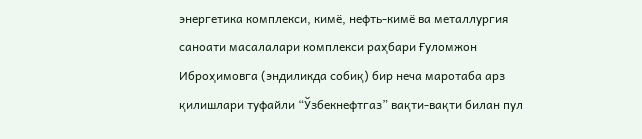энергетика комплекси, кимё, нефть-кимё ва металлургия саноати масалалари комплекси раҳбари Ғуломжон Иброҳимовга (эндиликда собиқ) бир неча маротаба арз қилишлари туфайли “Ўзбекнефтгаз” вақти-вақти билан пул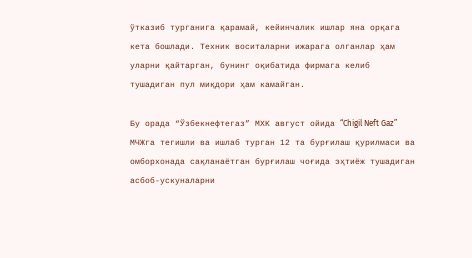ўтказиб турганига қарамай, кейинчалик ишлар яна орқага кета бошлади. Техник воситаларни ижарага олганлар ҳам уларни қайтарган, бунинг оқибатида фирмага келиб тушадиган пул миқдори ҳам камайган.

Бу орада “Ўзбекнефтегаз” МХК август ойида “Chigil Neft Gaz” МЧЖга тегишли ва ишлаб турган 12 та бурғилаш қурилмаси ва омборхонада сақланаётган бурғилаш чоғида эҳтиёж тушадиган асбоб-ускуналарни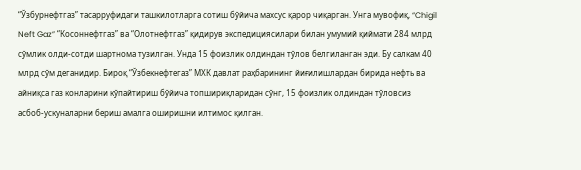“Ўзбурнефтгаз” тасарруфидаги ташкилотларга сотиш бўйича махсус қарор чиқарган. Унга мувофиқ, “Chigil Neft Gaz” “Косоннефтгаз” ва “Олотнефтгаз” қидирув экспедициясилари билан умумий қиймати 284 млрд сўмлик олди-сотди шартнома тузилган. Унда 15 фоизлик олдиндан тўлов белгиланган эди. Бу салкам 40 млрд сўм деганидир. Бироқ “Ўзбекнефтегаз” МХК давлат раҳбарининг йиғилишлардан бирида нефть ва айниқса газ конларини кўпайтириш бўйича топшириқларидан сўнг, 15 фоизлик олдиндан тўловсиз асбоб-ускуналарни бериш амалга оширишни илтимос қилган.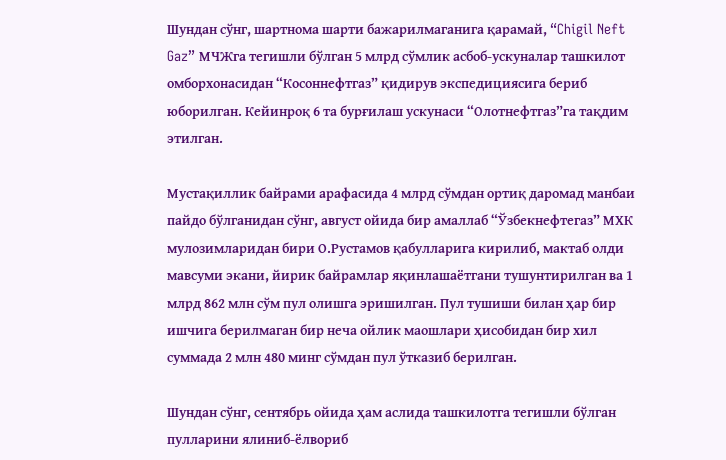Шундан сўнг, шартнома шарти бажарилмаганига қарамай, “Chigil Neft Gaz” МЧЖга тегишли бўлган 5 млрд сўмлик асбоб-ускуналар ташкилот омборхонасидан “Косоннефтгаз” қидирув экспедициясига бериб юборилган. Кейинроқ 6 та бурғилаш ускунаси “Олотнефтгаз”га тақдим этилган.

Мустақиллик байрами арафасида 4 млрд сўмдан ортиқ даромад манбаи пайдо бўлганидан сўнг, август ойида бир амаллаб “Ўзбекнефтегаз” МХК мулозимларидан бири О.Рустамов қабулларига кирилиб, мактаб олди мавсуми экани, йирик байрамлар яқинлашаётгани тушунтирилган ва 1 млрд 862 млн сўм пул олишга эришилган. Пул тушиши билан ҳар бир ишчига берилмаган бир неча ойлик маошлари ҳисобидан бир хил суммада 2 млн 480 минг сўмдан пул ўтказиб берилган.

Шундан сўнг, сентябрь ойида ҳам аслида ташкилотга тегишли бўлган пулларини ялиниб-ёлвориб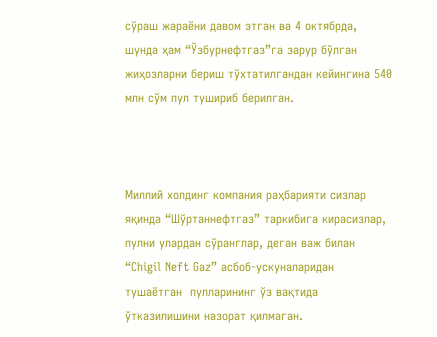сўраш жараёни давом этган ва 4 октябрда, шунда ҳам “Ўзбурнефтгаз”га зарур бўлган жиҳозларни бериш тўхтатилгандан кейингина 540 млн сўм пул тушириб берилган.



Миллий холдинг компания раҳбарияти сизлар яқинда “Шўртаннефтгаз” таркибига кирасизлар, пулни улардан сўранглар, деган важ билан “Chigil Neft Gaz” асбоб-ускуналаридан тушаётган  пулларининг ўз вақтида ўтказилишини назорат қилмаган.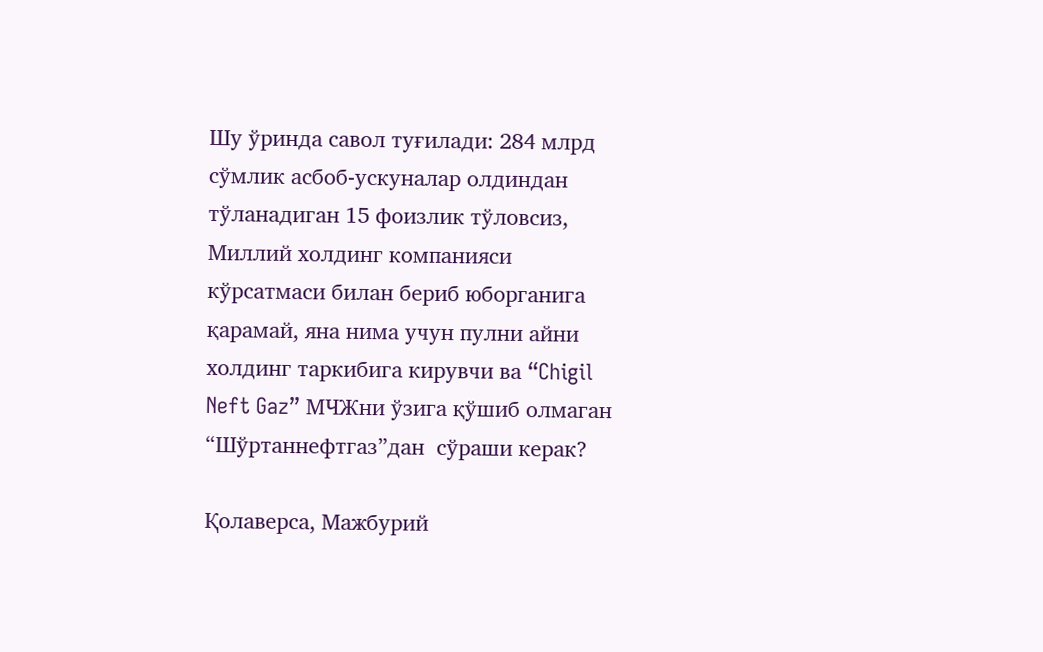Шу ўринда савол туғилади: 284 млрд сўмлик асбоб-ускуналар олдиндан тўланадиган 15 фоизлик тўловсиз, Миллий холдинг компанияси кўрсатмаси билан бериб юборганига қарамай, яна нима учун пулни айни холдинг таркибига кирувчи ва “Chigil Neft Gaz” МЧЖни ўзига қўшиб олмаган “Шўртаннефтгаз”дан  сўраши керак?

Қолаверса, Мажбурий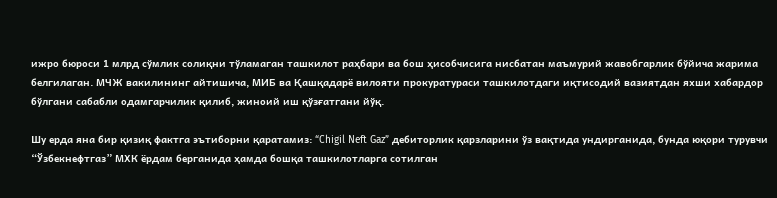ижро бюроси 1 млрд сўмлик солиқни тўламаган ташкилот раҳбари ва бош ҳисобчисига нисбатан маъмурий жавобгарлик бўйича жарима белгилаган. МЧЖ вакилининг айтишича, МИБ ва Қашқадарё вилояти прокуратураси ташкилотдаги иқтисодий вазиятдан яхши хабардор бўлгани сабабли одамгарчилик қилиб, жиноий иш қўзғатгани йўқ.

Шу ерда яна бир қизиқ фактга эътиборни қаратамиз: “Chigil Neft Gaz” дебиторлик қарзларини ўз вақтида ундирганида, бунда юқори турувчи “Ўзбекнефтгаз” МХК ёрдам берганида ҳамда бошқа ташкилотларга сотилган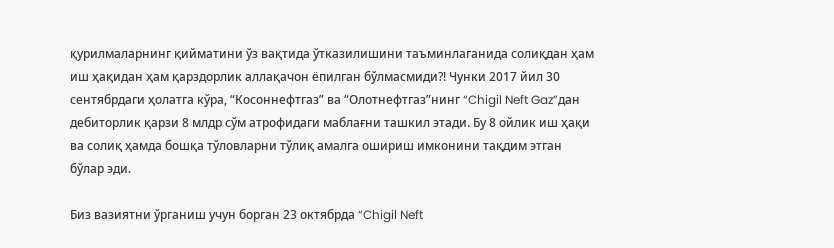қурилмаларнинг қийматини ўз вақтида ўтказилишини таъминлаганида солиқдан ҳам иш ҳақидан ҳам қарздорлик аллақачон ёпилган бўлмасмиди?! Чунки 2017 йил 30 сентябрдаги ҳолатга кўра, “Косоннефтгаз” ва “Олотнефтгаз”нинг “Chigil Neft Gaz”дан дебиторлик қарзи 8 млдр сўм атрофидаги маблағни ташкил этади. Бу 8 ойлик иш ҳақи ва солиқ ҳамда бошқа тўловларни тўлиқ амалга ошириш имконини тақдим этган бўлар эди.

Биз вазиятни ўрганиш учун борган 23 октябрда “Chigil Neft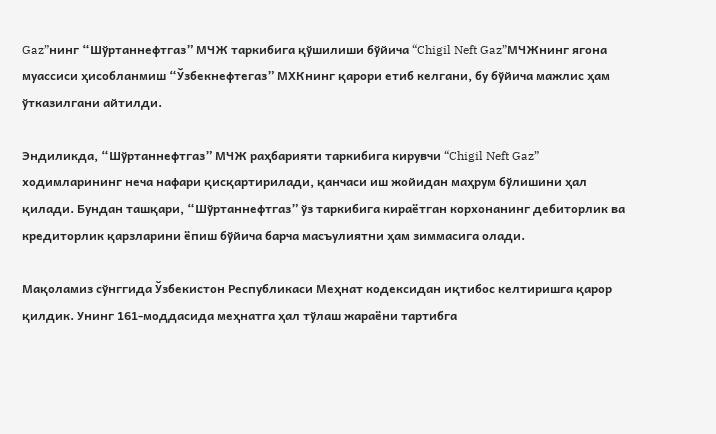Gaz”нинг “Шўртаннефтгаз” МЧЖ таркибига қўшилиши бўйича “Chigil Neft Gaz”МЧЖнинг ягона муассиси ҳисобланмиш “Ўзбекнефтегаз” МХКнинг қарори етиб келгани, бу бўйича мажлис ҳам ўтказилгани айтилди.

Эндиликда, “Шўртаннефтгаз” МЧЖ раҳбарияти таркибига кирувчи “Chigil Neft Gaz” ходимларининг неча нафари қисқартирилади, қанчаси иш жойидан маҳрум бўлишини ҳал қилади. Бундан ташқари, “Шўртаннефтгаз” ўз таркибига кираётган корхонанинг дебиторлик ва кредиторлик қарзларини ёпиш бўйича барча масъулиятни ҳам зиммасига олади.

Мақоламиз сўнггида Ўзбекистон Республикаси Меҳнат кодексидан иқтибос келтиришга қарор қилдик. Унинг 161-моддасида меҳнатга ҳал тўлаш жараёни тартибга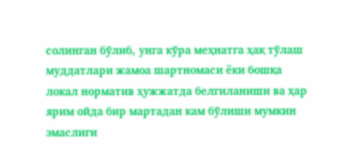солинган бўлиб, унга кўра меҳнатга ҳақ тўлаш муддатлари жамоа шартномаси ёки бошқа локал норматив ҳужжатда белгиланиши ва ҳар ярим ойда бир мартадан кам бўлиши мумкин эмаслиги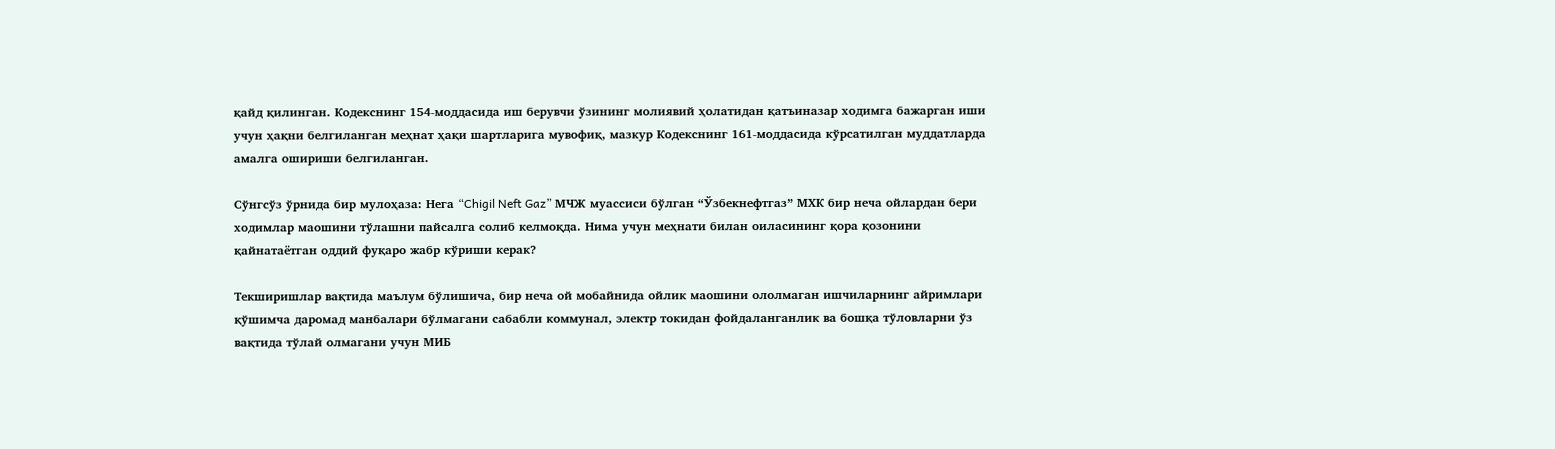қайд қилинган. Кодекснинг 154-моддасида иш берувчи ўзининг молиявий ҳолатидан қатъиназар ходимга бажарган иши учун ҳақни белгиланган меҳнат ҳақи шартларига мувофиқ, мазкур Кодекснинг 161-моддасида кўрсатилган муддатларда амалга ошириши белгиланган.

Сўнгсўз ўрнида бир мулоҳаза: Нега “Chigil Neft Gaz” МЧЖ муассиси бўлган “Ўзбекнефтгаз” МХК бир неча ойлардан бери ходимлар маошини тўлашни пайсалга солиб келмоқда. Нима учун меҳнати билан оиласининг қора қозонини қайнатаётган оддий фуқаро жабр кўриши керак?

Текширишлар вақтида маълум бўлишича, бир неча ой мобайнида ойлик маошини ололмаган ишчиларнинг айримлари қўшимча даромад манбалари бўлмагани сабабли коммунал, электр токидан фойдаланганлик ва бошқа тўловларни ўз вақтида тўлай олмагани учун МИБ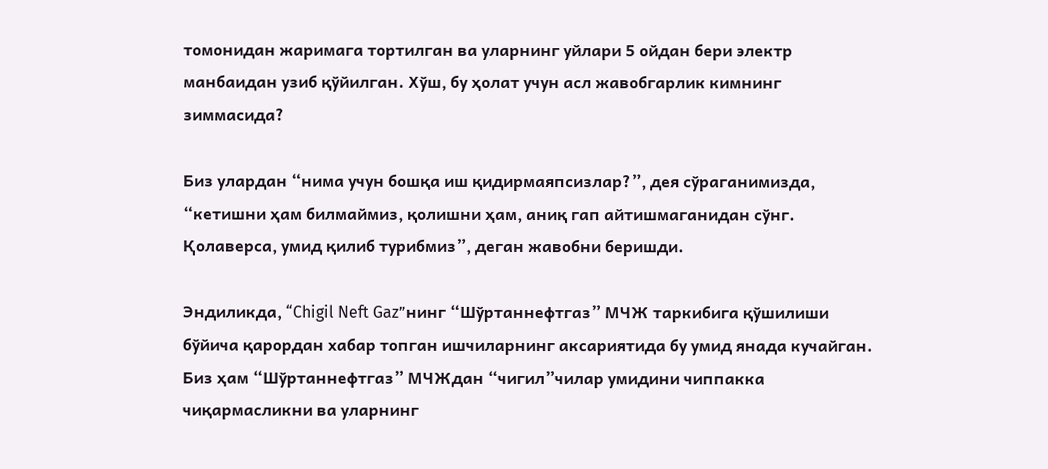томонидан жаримага тортилган ва уларнинг уйлари 5 ойдан бери электр манбаидан узиб қўйилган. Хўш, бу ҳолат учун асл жавобгарлик кимнинг зиммасида?

Биз улардан “нима учун бошқа иш қидирмаяпсизлар?”, дея сўраганимизда, “кетишни ҳам билмаймиз, қолишни ҳам, аниқ гап айтишмаганидан сўнг. Қолаверса, умид қилиб турибмиз”, деган жавобни беришди.

Эндиликда, “Chigil Neft Gaz”нинг “Шўртаннефтгаз” МЧЖ таркибига қўшилиши бўйича қарордан хабар топган ишчиларнинг аксариятида бу умид янада кучайган. Биз ҳам “Шўртаннефтгаз” МЧЖдан “чигил”чилар умидини чиппакка чиқармасликни ва уларнинг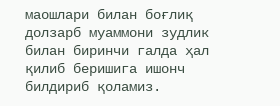маошлари билан боғлиқ долзарб муаммони зудлик билан биринчи галда ҳал қилиб беришига ишонч билдириб қоламиз.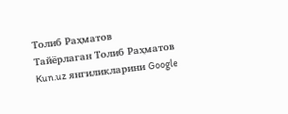Толиб Раҳматов
Тайёрлаган Толиб Раҳматов
Kun.uz янгиликларини Google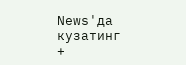News'да кузатинг
+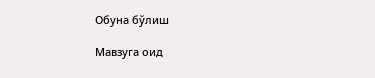Обуна бўлиш

Мавзуга оид